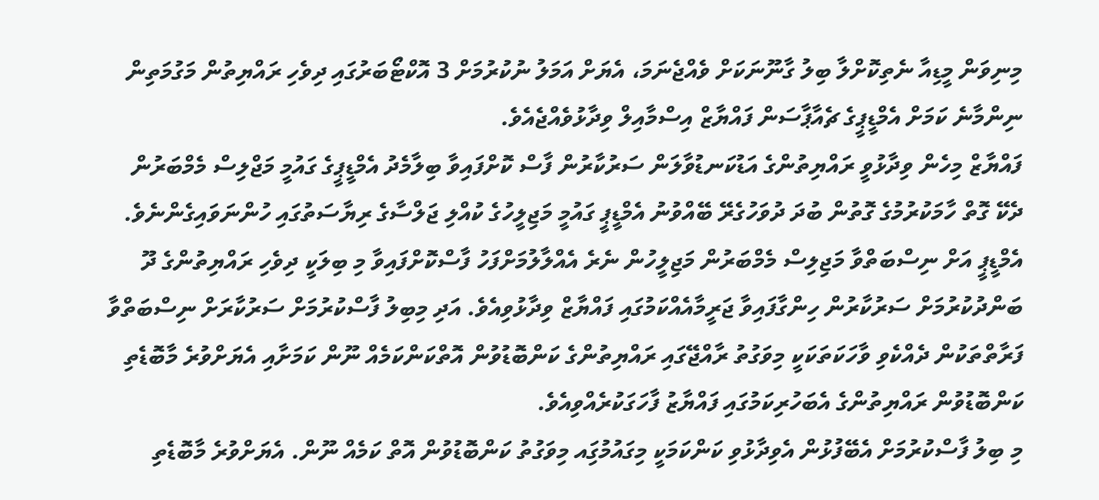މިނިވަން މީޑިއާ ނެތިކޮށްލާ ބިލު ގާނޫނަކަށް ވެއްޖެނަމަ، އެޔަށް އަމަލު ނުކުރުމަށް 3 އޮކްޓޯބަރުގައި ދިވެހި ރައްޔިތުން މަގުމަތިން ނިންމާނެ ކަމަށް އެމްޑީޕީގެ ޗެއާޕާސަން ފައްޔާޒް އިސްމާއިލް ވިދާޅުވެއްޖެއެވެ.
ފައްޔާޒް މިހެން ވިދާޅުވީ ރައްޔިތުންގެ އަޑުކަނޑުވާލަން ސަރުކާރުން ފާސް ކޮށްފައިވާ ބިލާމެދު އެމްޑީޕީގެ ގައުމީ މަޖްލިސް މެމްބަރުން ދެކޭ ގޮތް ހާމަކުރުމުގެ ގޮތުން ބުދަ ދުވަހުގެރޭ ބޭއްވުނު އެމްޑީޕީ ގައުމީ މަޖިލީހުގެ ކުއްލި ޖަލްސާގެ ރިޔާސަތުގައި ހުންނަވައިގެންނެވެ.
އެމްޑީޕީ އަށް ނިސްބަތްވާ މަޖިލިސް މެމްބަރުން މަޖިލީހުން ނެރެ އެއްލާލުމަށްފަހު ފާސްކޮށްފައިވާ މި ބިލަކީ ދިވެހި ރައްޔިތުންގެ ދޫ ބަންދުކުރުމަށް ސަރުކާރުން ހިންގާފައިވާ ޖަރީމާއެއްކަމުގައި ފައްޔާޒް ވިދާޅުވިއެވެ. އަދި މިބިލު ފާސްކުރުމަށް ސަރުކާރަށް ނިސްބަތްވާ ފަރާތްތަކުން ދެއްކެވި ވާހަކަތަކަކީ މިވަގުތު ރާއްޖޭގައި ރައްޔިތުންގެ ކަންބޮޑުވުން އޮތްކަންކަމެއް ނޫން ކަމަށާއި އެޔަށްވުރެ މާބޮޑެތި ކަންބޮޑުވުން ރައްޔިތުންގެ އެބަހުރިކަމުގައި ފައްޔާޒު ފާހަގަކުރެއްވިއެވެ.
މި ބިލު ފާސްކުރުމަށް އެބޭފުޅުން އެވިދާޅުވި ކަންކަމަކީ މިގައުމުގަިއ މިވަގުތު ކަންބޮޑުވުން އޮތް ކަމެއް ނޫން. އެޔަށްވުރެ މާބޮޑެތި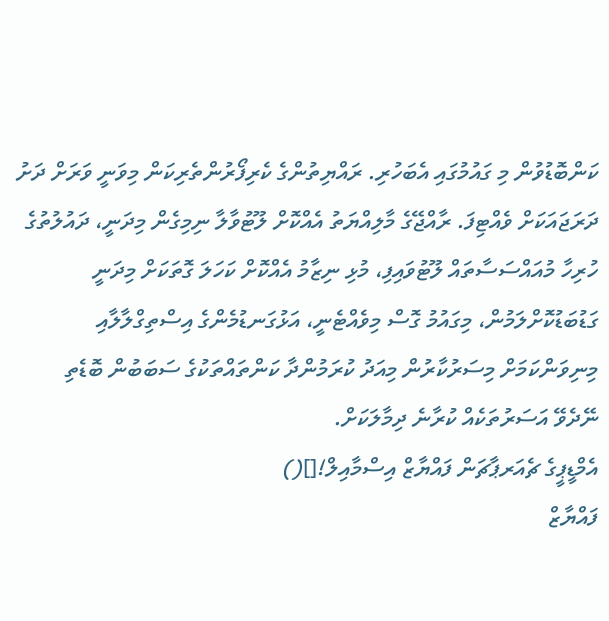ކަންބޮޑުވުން މި ގައުމުގައި އެބަހުރި. ރައްޔިތުންގެ ކެރިފޯރުންތެރިކަން މިވަނީ ވަރަށް ދަށު ދަރަޖައަކަށް ވެއްޓިފަ. ރާއްޖޭގެ މާލިއްޔަތު އެއްކޮށް ލޫޓުވާލާ ނިމިގެން މިދަނީ، ދައުލުތުގެ ހުރިހާ މުއައްސަސާތައް ލޫޓުވައިފި، މުޅި ނިޒާމު އެއްކޮށް ކަހަލަ ގޮތަކަށް މިދަނީ ގަޑުބަޑުކޮށްލަމުން، މިގައުމު ގޮސް މިވެއްޓެނީ، އަޅުގަނޑުމެންގެ އިސްތިގްލާލާއި މިނިވަންކަމަށް މިސަރުކާރުން މިއަދު ކުރަމުންދާ ކަންތައްތަކުގެ ސަބަބުން ބޮޑެތި ނޭދެވޭ އަސަރުތަކެއް ކުރާނެ ދިމާލަކަށް.
އެމްޑީޕީގެ ޗެއަރޕާޗަން ފައްޔާޒް އިސްމާއިލް![]()
ފައްޔާޒް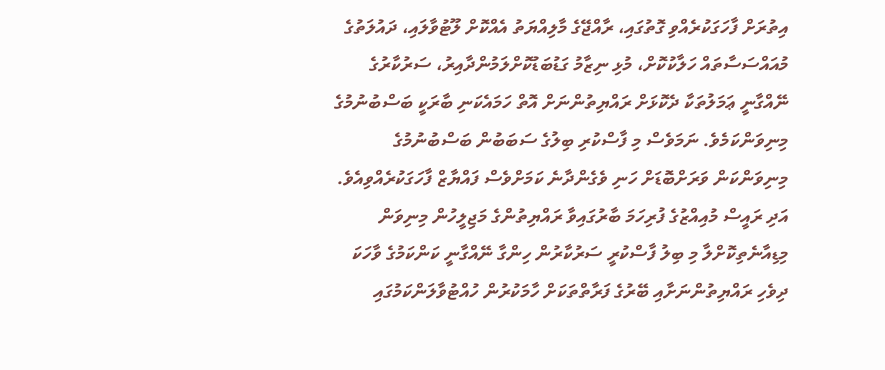އިތުރަށް ފާހަގަކުރެއްވި ގޮތުގައި، ރާއްޖޭގެ މާލިއްޔަތު އެއްކޮށް ލޫޓުވާލައި، ދައުލަތުގެ މުއައްސަސާތައް ހަލާކުކޮށް، މުޅި ނިޒާމު ގަޑުބަޑުކޮށްލަމުންދާއިރު، ސަރުކާރުގެ ނޭއްގާނީ ޢަމަލުތަކާ ދެކޮޅަށް ރައްޔިތުންނަށް އޮތް ހަމައެކަނި ބާރަކީ ބަސްބުނުމުގެ މިނިވަންކަމެވެ. ނަމަވެސް މި ފާސްކުރި ބިލުގެ ސަބަބުން ބަސްބުނުމުގެ މިނިވަންކަން ވަރަށްބޮޑަށް ހަނި ވެގެންދާނެ ކަމަށްވެސް ފައްޔާޒް ފާހަގަކުރެއްވިއެވެ. އަދި ރައީސް މުއިއްޒުގެ ފުރިހަމަ ބާރުގައިވާ ރައްޔިތުންގެ މަޖިލީހުން މިނިވަން މިޑިއާނެތިކޮށްލާ މި ބިލު ފާސްކުރީ ސަރުކާރުން ހިންގާ ނޭއްގާނީ ކަންކަމުގެ ވާހަކަ ދިވެހި ރައްޔިތުންނަށާއި ބޭރުގެ ފަރާތްތަކަށް ހާމަކުރުން ހުއްޓުވާލަންކަމުގައި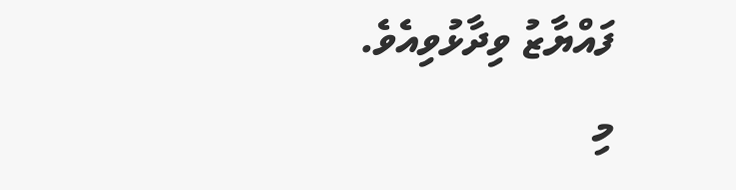ފައްޔާޒު ވިދާޅުވިއެވެ.
މި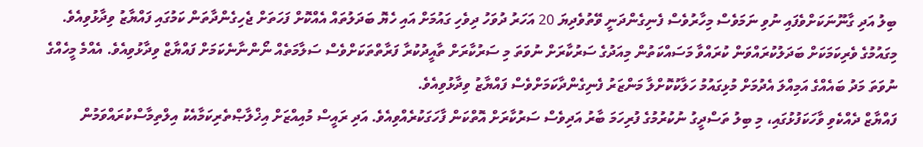ބިލު އަދި ގާނޫނަކަށްވެފައި ނުވި ނަމަވެސް މިހާރުވެސް ފެނިގެންދަނީ ވޭތުވެދިޔަ 20 އަހަރު ދުވަހު ދިވެހި ގައުމަށް އައި ހެޔޮ ބަދަލުތައް އެއްކޮށް ފަހަތަށް ޖެހިގެންދާތަން ކަމުގައި ފައްޔާޒު ވިދާޅުވިއެވެ. މިގައުމުގެ ވެރިކަމަކަށް ބަދަލުކުރައްވަން ކުރައްވާ މަސައްކަތުން މިއަދުގެ ސަރުކާރަށް ނުވަތަ މި ސަރުކާރަށް ތާއީދުކުރާ ފަރާތްތަކަށްވެސް ސަލާމަތެއް ނޯންނާނެކަމަށް ފައްޔާޒް ވިދާޅުވިއެވެ. އެއްމެ މީހެއްގެ ނުވަތަ މަދު ބައެއްގެ އަމިއްލަ އެދުމަށް މުޅިގައުމު ހަލާކުކޮށްލާ މަންޒަރު ފެނިގެންދާކަމަށްވެސް ފައްޔާޒު ވިދާޅުވިއެވެ.
ފައްޔާޒް ދެއްކެވި ވާހަކަފުޅުގައި، މި ބިލު ތަސްދީގު ނުކުރުމުގެ ފުރިހަމަ ބާރު އަދިވެސް ސަރުކާރަށް އޮތްކަން ފާހަގަކުރެއްވިއެވެ. އަދި ރައީސް މުއިއްޒަށް އިޚްލާޞްތެރިކަމާއެކު އިލްތިމާސްކުރައްވަމުން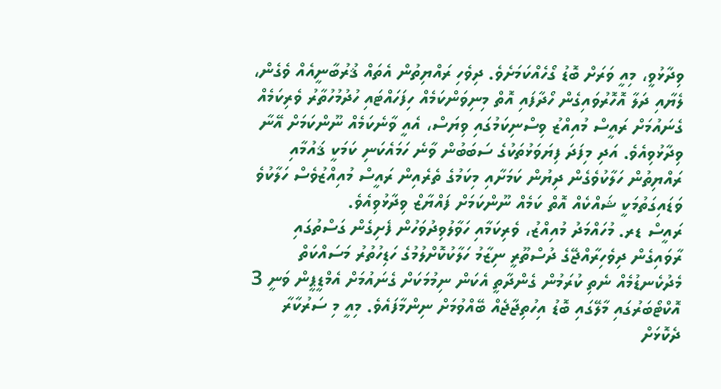ވިދާޅުވީ، މިއީ ވަރަށް ބޮޑު ގޯހެއްކަމަށެވެ. ދިވެހި ރައްޔިތުން އެތައް ޤުރުބާނީއެއް ވެގެން، ލެޔާއި ދަލާ އޮހޮރުވައިގެން ހޯދާފައި އޮތް މިނިވަންކަމެއް ހިފަހައްޓައި ހުދުމުހުތާރު ވެރިކަމެއް ގެނައުމަށް ރައީސް މުއިއްޒު ވިސްނިކަމުގައި ވިޔަސް، އެއީ ވާނެކަމެއް ނޫންކަމަށް އޭނާ ވިދާޅުވިއެވެ. އަދި މިފަދަ ފިޔަވަޅުތަކުގެ ސަބަބުން ވާނެ ހަމައެކަނި ކަމަކީ ޤައުމާއި ރައްޔިތުން ހަލާކުވެގެން ދިޔުން ކަމަށާއި މިކަމުގެ ތެރެއިން ރައީސް މުއިއްޒުވެސް ހަލާކުވެ ވަޑައިގަތުމަކީ ޝައްކެއް އޮތް ކަމެއް ނޫންކަމަށް ފައްޔާޒް ވިދާޅުވިއެވެ.
ރައީސް ޑރ. މުހައްމަދު މުއިއްޒު، ވެރިކަމާއި ހަވާލުވިދުވަހުން ފެށިގެން ގަސްތުގައި ރާވައިގެން ދިވެހިރާއްޖޭގެ ދުސްތޫރީ ނިޒާމު ހަލާކުކޮށްލުމުގެ ހަޑިހުތުރު މަސައްކަތް މެދުކެނޑުމެއް ނެތި ކުރަމުން ގެންދާތީ އެކަން ނިމުމަކަށް ގެނައުމަށް އެމްޑީޕީން ވަނީ 3 އޮކްޓޯބަރުގައި މާލޭގައި ބޮޑު އިހުތިޖާޖެއް ބޭއްވުމަށް ނިންމާފައެވެ. މިއީ މި ސަރުކާރާ ދެކޮޅަށް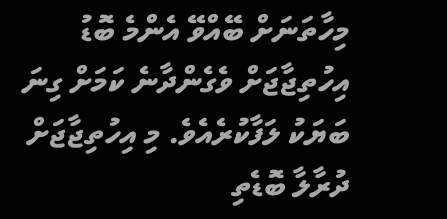މިހާތަނަށް ބޭއްވޭ އެންމެ ބޮޑު އިހުތިޖާޖަށް ވެގެންދާނެ ކަމަށް ގިނަ ބަޔަކު ލަފާކުރެއެވެ. މި އިހުތިޖާޖަށް ދުރާލާ ބޮޑެތި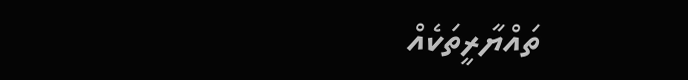ތައްޔާރީތަކެއް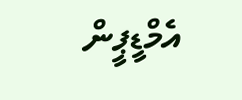އެމްޑީޕީން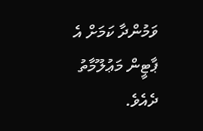ވަމުންދާ ކަމަށް އެ ޕާޓީން މަޢުލޫމާތު ދެއެވެ.